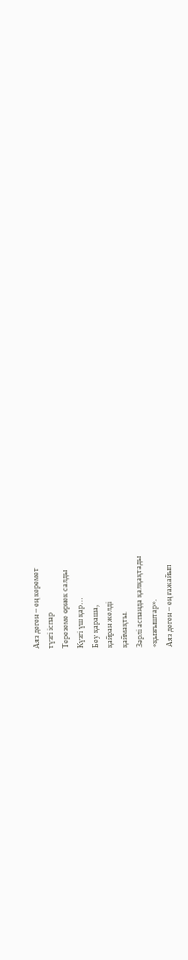Аяз деген – ең керемет
түзгі іспар
Тереземе өрнек салды
Күзгі үш қар…
Беу қараша,
қайран желді
қаймақты.
Зəрлі аспанда қалқақтады
«қызғыштар».
Аяз деген – ең ғажайып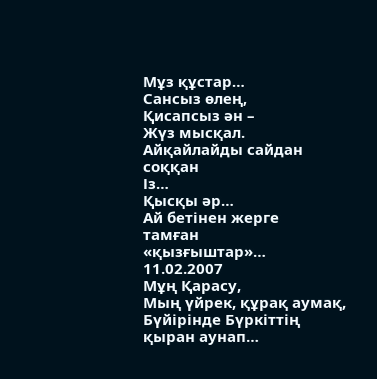Мұз құстар…
Сансыз өлең,
Қисапсыз əн –
Жүз мысқал.
Айқайлайды сайдан
соққан
Із…
Қысқы əр…
Ай бетінен жерге
тамған
«қызғыштар»…
11.02.2007
Мұң Қарасу,
Мың үйрек, құрақ аумақ,
Бүйірінде Бүркіттің
қыран аунап…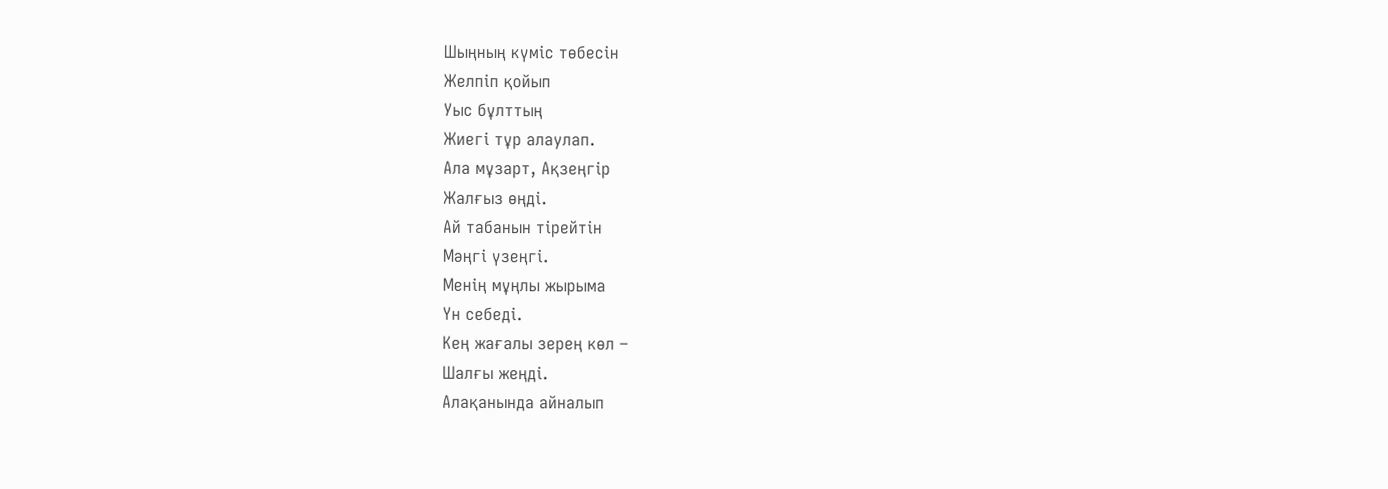Шыңның күміс төбесін
Желпіп қойып
Уыс бұлттың
Жиегі тұр алаулап.
Ала мұзарт, Ақзеңгір
Жалғыз өңді.
Ай табанын тірейтін
Мəңгі үзеңгі.
Менің мұңлы жырыма
Үн себеді.
Кең жағалы зерең көл –
Шалғы жеңді.
Алақанында айналып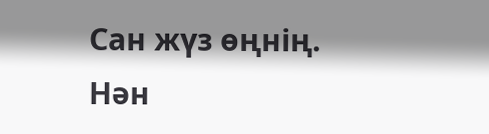Сан жүз өңнің.
Нəн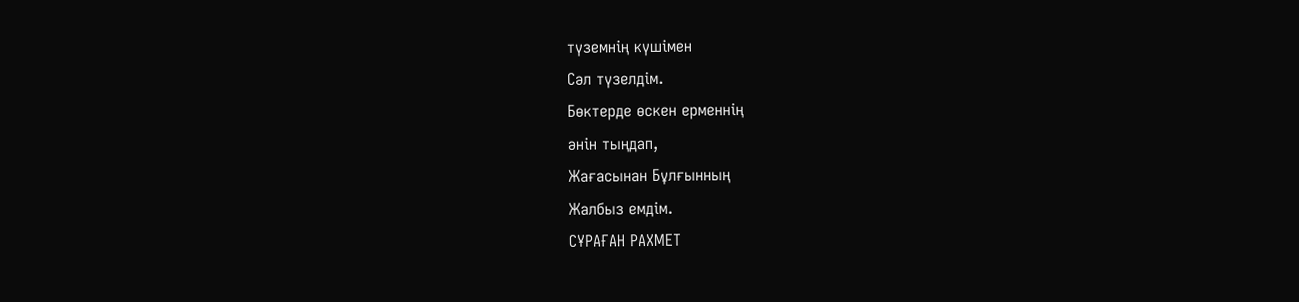түземнің күшімен
Сəл түзелдім.
Бөктерде өскен ерменнің
əнін тыңдап,
Жағасынан Бұлғынның
Жалбыз емдім.
СҰРАҒАН РАХМЕТ